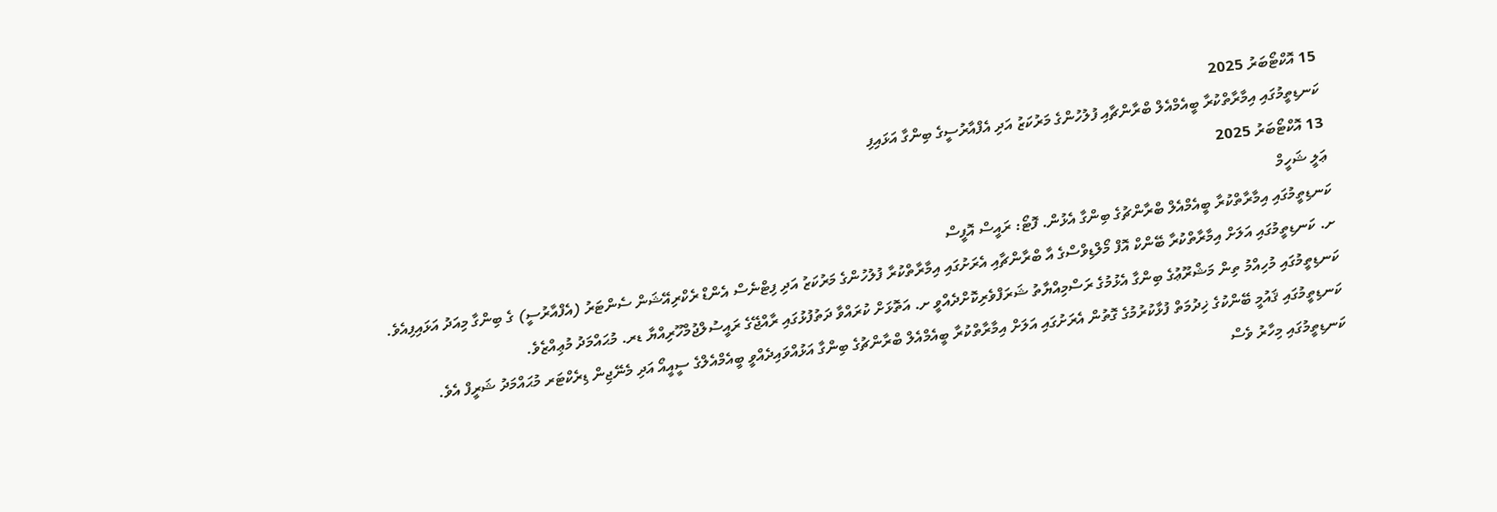15 އޮކްޓޯބަރު 2025
ކަނޑިތީމުގައި އިމާރާތްކުރާ ބީއެމްއެލް ބްރާންޗާއި ފުލުހުންގެ މަރުކަޒު އަދި އެފްއާރުސީގެ ބިންގާ އަޅައިފި
13 އޮކްޓޯބަރު 2025
ޢަލީ ޝަހީމް
ކަނޑިތީމުގައި އިމާރާތްކުރާ ބީއެމްއެލް ބްރާންޗުގެ ބިންގާ އެޅުން. ފޮޓޯ: ރައީސް އޮފީސް
ށ. ކަނޑިތީމުގައި އަލަށް އިމާރާތްކުރާ ބޭންކް އޮފް މޯލްޑިވްސްގެ އާ ބްރާންޗާއި އެރަށުގައި އިމާރާތްކުރާ ފުލުހުންގެ މަރުކަޒު އަދި ފިޓްނެސް އެންޑް ރެކްރިއޭޝަން ސެންޓަރު (އެފްއާރުސީ) ގެ ބިންގާ މިއަދު އަޅައިފިއެވެ.
ކަނޑިތީމުގައި މުހިއްމު ތިން މަޝްރޫޢުގެ ބިންގާ އެޅުމުގެ ރަސްމިއްޔާތު ޝަރަފްވެރިކޮށްދެއްވީ ށ. އަތޮޅަށް ކުރައްވާ ދަތުފުޅުގައި ރާއްޖޭގެ ރައީސުލްޖުމްހޫރިއްޔާ ޑރ. މުޙައްމަދު މުޢިއްޒެވެ.
ކަނޑިތީމުގައި ޤައުމީ ބޭންކުގެ ޚިދުމަތް ފުޅާކުރުމުގެ ގޮތުން އެރަށުގައި އަލަށް އިމާރާތްކުރާ ބީއެމްއެލް ބްރާންޗުގެ ބިންގާ އަޅުއްވައިދެއްވީ ބީއެމްއެލްގެ ސީއީއޯ އަދި މެނޭޖިން ޑިރެކްޓަރ މުޙައްމަދު ޝަރީފް އެވެ.
ކަނޑިތީމުގައި މިހާރު ވެސް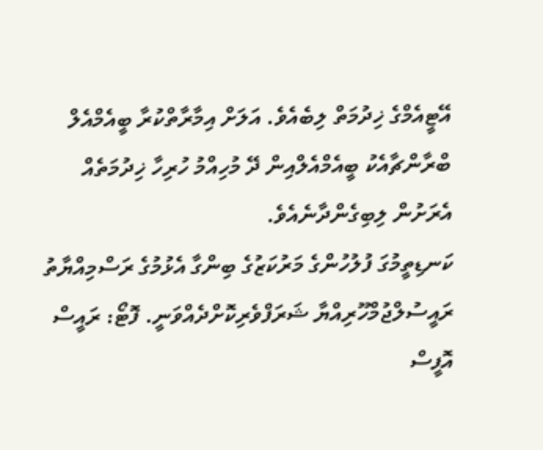އޭޓީއެމްގެ ޚިދުމަތް ލިބެއެވެ. އަލަށް އިމާރާތްކުރާ ބީއެމްއެލް ބްރާންޗާއެކު ބީއެމްއެލްއިން ދޭ މުހިއްމު ހުރިހާ ޚިދުމަތެއް އެރަށުން ލިބިގެންދާނެއެވެ.
ކަނޑިތީމުގަ ފުލުހުންގެ މަރުކަޒުގެ ބިންގާ އެޅުމުގެ ރަސްމިއްޔާތު ރައީސުލްޖުމްހޫރިއްޔާ ޝަރަފްވެރިކޮށްދެއްވަނީ. ފޮޓޯ: ރައީސް އޮފީސް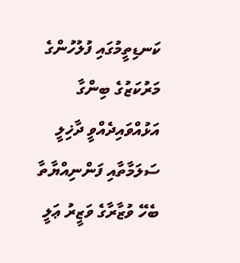ކަނޑިތީމުގައި ފުލުހުންގެ މަރުކަޒުގެ ބިންގާ އަޅުއްވައިދެއްވީ ދާޚިލީ ސަލަމާތާއި ފަންނިއްޔާތާ ބެހޭ ވުޒާރާގެ ވަޒީރު ޢަލީ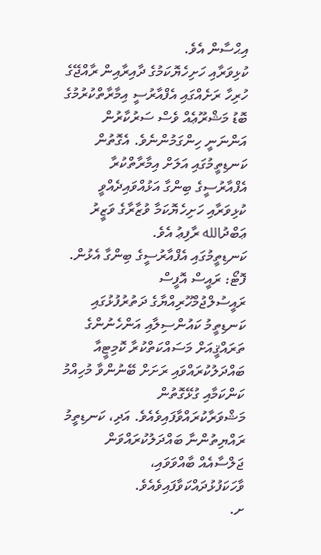އިޙްސާން އެވެ.
ކުޅިވަރާއި ހަށިހެޔޮކަމުގެ ދާއިރާއިން ރާއްޖޭގެ ހުރިހާ ރަށެއްގައި އެފްއާރުސީ އިމާރާތްކުރުމުގެ ބޮޑު މަޝްރޫޢެއް ވެސް ސަރުކާރުން އަންނަނީ ހިންގަމުންނެވެ. އެގޮތުން ކަނޑިތީމުގައި އަލަށް އިމާރާތްކުރާ އެފްއާރުސީގެ ބިންގާ އަޅުއްވައިދެއްވީ ކުޅިވަރާއި ހަށިހެޔޮކަމާ ވުޒާރާގެ ވަޒީރު ޢަބްދުالله ރާފިޢު އެވެ.
ކަނޑިތީމުގައި އެފްއާރުސީގެ ބިންގާ އެޅުން. ފޮޓޯ: ރައީސް އޮފީސް
ރައީސުލްޖުމްހޫރިއްޔާގެ ދަތުރުފުޅުގައި ކަނޑިތީމު ކައުންސިލާއި އަންހެނުންގެ ތަރައްޤީއަށް މަސައްކަތްކުރާ ކޮމިޓީއާ ބައްދަލުކުރައްވައި ރަށަށް ބޭނުންވާ މުހިއްމު ކަންކަމާއި ގުޅޭގޮތުން މަޝްވަރާކުރައްވާފައިވެއެވެ. އަދި، ކަނޑިތީމު ރައްޔިތުންނާ ބައްދަލުކުރައްވަން ޖަލްސާއެއް ބާއްވަވައި، ވާހަކަފުޅުދައްކަވާފައިވެއެވެ.
ށ.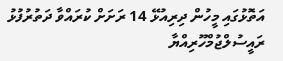އަތޮޅުގައި މީހުން ދިރިއުޅޭ 14 ރަށަށް ކުރައްވާ ދަތުރުފުޅު ރައީސުލްޖުމްހޫރިއްޔާ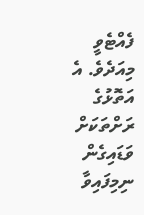ފެއްޓެވީ މިއަދެވެ. އެ އަތޮޅުގެ ރަށްތަކަށް ވަޑައިގެން ނިމިފައިވާ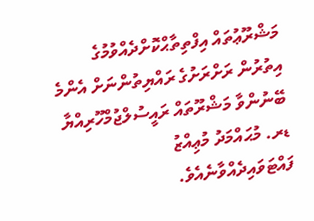މަޝްރޫޢުތައް އިފްތިތާޙްކޮށްދެއްވުމުގެ އިތުރުން ރަށްރަށުގެ ރައްޔިތުންނަށް އެންމެ ބޭނުންވާ މަޝްރޫތައް ރައީސުލްޖުމްހޫރިއްޔާ ޑރ. މުޙައްމަދު މުޢިއްޒު ފައްޓަވައިދެއްވާނެއެވެ.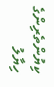ކިޔުންތެރިންގެ ހިޔާލު